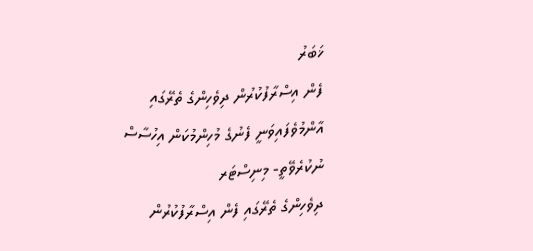ޚަބަރު
ފެން އިސްރާފުކުރުން ދިވެހިންގެ ތެރޭގައި އާންމުވެފައިވަނީ ފެނުގެ މުހިންމުކަން އިހުސާސް ނުކުރެވޭތީ- މިނިސްޓަރ
ދިވެހިންގެ ތެރޭގައި ފެން އިސްރާފުކުރުން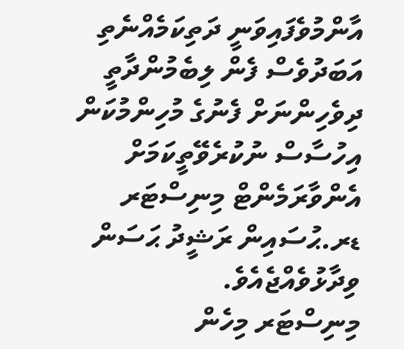އާންމުވެފައިވަނީ ދަތިކަމެއްނެތި އަބަދުވެސް ފެން ލިބެމުންދާތީ ދިވެހިންނަށް ފެނުގެ މުހިންމުކަން އިހުސާސް ނުކުރެވޭތީކަމަށް އެންވާރަމެންޓް މިނިސްޓަރ ޑރ.ޙުސައިން ރަޝީދު ޙަސަން ވިދާޅުވެއްޖެއެވެ.
މިނިސްޓަރ މިހެން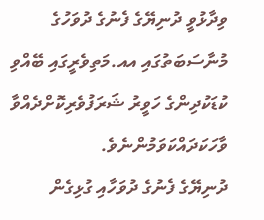ވިދާޅުވީ ދުނިޔޭގެ ފެނުގެ ދުވަހުގެ މުނާސަބަތުގައި އއ.މަތިވެރީގައި ބޭއްވި ކުޑަކުދިންގެ ހަވީރު ޝަރަފުވެރިކޮށްދެއްވާ ވާހަކަދައްކަވަމުންނެވެ.
ދުނިޔޭގެ ފެނުގެ ދުވަހާއި ގުޅިގެން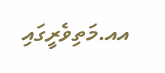އއ.މަތިވެރީގައި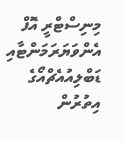މިނިސްޓްރީ އޮފް އެންވަޔަރަމަންޓާއި ޑަބްލިއުއެޗްއޯގެ އިތުރުން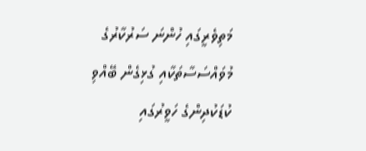މަތިވެރީގައި ހުންނަ ސަރުކާރުގެ މުވައްސަސާތަކާއި ގުޅިގެން ބޭއްވި ކުޑަކުދިންގެ ހަވީރުގައި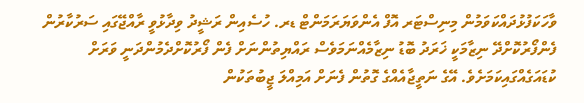ވާހަކަފުޅުދައްކަވަމުން މިނިސްޓަރ އޮފް އެންވަޔަރަމަންޓް ޑރ. ހުސެއިން ރަޝީދު ވިދާޅުވީ ރާއްޖޭގައި ސަރުކާރުން ފެންފޯރުކޮށްދޭ ނިޒާމަކީ ޚަރަދު ބޮޑު ނިޒާމެއްނަމަވެސް ރައްޔިތުންނަށް ފެން ފޯރުކޮށްދެމުންދަނީ ވަރަށް ކުޑައަގެއްގައިކަމަށެވެ. އޭގެ ނަތީޖާއެއްގެ ގޮތުން ފެނަށް އަމިއްލަ ޖީބުތަކުން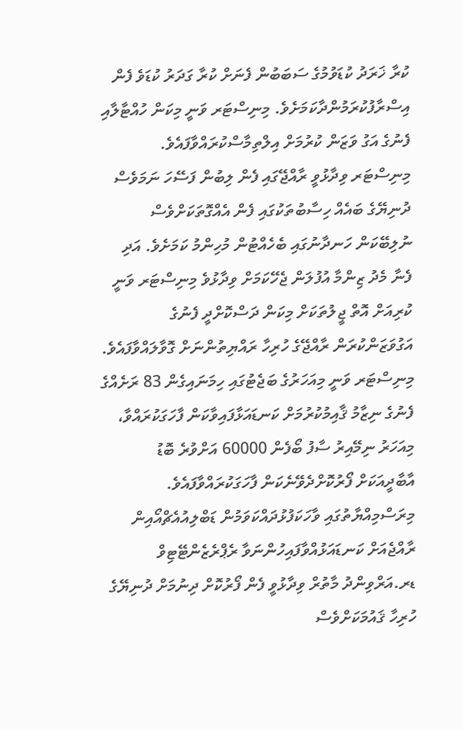ކުރާ ޚަރަދު ކުޑަވުމުގެ ސަބަބުން ފެނަށް ކުރާ ގަދަރު ކުޑަވެ ފެން އިސްރާފުކުރަމުންދާކަމަށެވެ. މިނިސްޓަރ ވަނީ މިކަން ހުއްޓާލާއި ފެނުގެ އަގު ވަޒަން ކުރުމަށް އިލްތިމާސްކުރައްވާފައެވެ.
މިނިސްޓަރ ވިދާޅުވީ ރާއްޖޭގައި ފެން ލިބުން ފަސޭހަ ނަމަވެސް ދުނިޔޭގެ ބައެއް ހިސާބުތަކުގައި ފެން އެއްގޮތަކަށްވެސް ނުލިބޭކަން ހަނދާނުގައި ބެހެއްޓުން މުހިންމު ކަމަށެވެ. އަދި ފެނާ މެދު ޒިންމާ އުފުލަން ޖެހޭކަމަށް ވިދާޅުވެ މިނިސްޓަރ ވަނީ ކުރިއަށް އޮތް ޖީލުތަކަށް މިކަން ދަސްކޮށްދީ ފެނުގެ އަގުވަޒަންކުރަން ރާއްޖޭގެ ހުރިހާ ރައްޔިތުންނަށް ގޮވާލައްވާފައެވެ.
މިނިސްޓަރ ވަނީ މިއަހަރުގެ ބަޖެޓުގައި ހިމަނައިގެން 83 ރަށެއްގެ ފެނުގެ ނިޒާމު ޤާއިމުކުރުމަށް ކަނޑައަޅާފައިވާކަން ފާހަގަކުރައްވާ، މިއަހަރު ނިމޭއިރު ސާފު ބޯފެން 60000 އަށްވުރެ ބޮޑު އާބާދީއަކަށް ފޯރުކޮށްދެވޭނެކަން ފާހަގަކުރައްވާފައެވެ.
މިރަސްމިއްޔާތުގައި ވާހަކަފުޅުދައްކަވަމުން ޑަބްލިއުއެޗްއޯއިން ރާއްޖެއަށް ކަނޑައަޅުއްވާފައިހުންނަވާ ރެޕްރެޒެންޓޭޓިވް ޑރ.އަރްވިންދު މާތުރް ވިދާޅުވީ ފެން ފޯރުކޮށް ދިނުމަށް ދުނިޔޭގެ ހުރިހާ ޤައުމަކަށްވެސް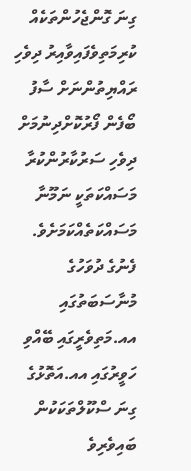ގިނަ ގޮންޖެހުންތަކެއް ކުރިމަތިވެފައިވާއިރު ދިވެހި ރައްޔިތުންނަށް ސާފު ބޯފެން ފޯރުކޮށްދިނުމަށް ދިވެހި ސަރުކާރުންކުރާ މަސައްކަތަކީ ނަމޫނާ މަސައްކަތެއްކަމަށެވެ.
ފެނުގެ ދުވަހުގެ މުނާސަބަތުގައި އއ.މަތިވެރީގައި ބޭއްވި ހަވީރުގައި އއ.އަތޮޅުގެ ގިނަ ސްކޫލްތަކަކުން ބައިވެރިވެ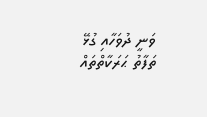ވަނީ ދުވަހާއި ގުޅޭ ތަފާތު ޙަރަކާތްތައް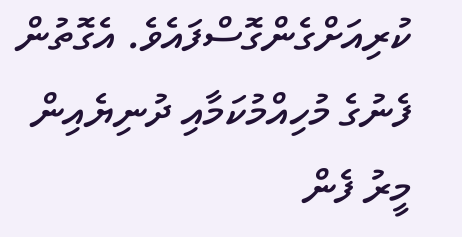ކުރިއަށްގެންގޮސްފައެވެ. އެގޮތުން ފެނުގެ މުހިއްމުކަމާއި ދުނިޔެއިން މީރު ފެން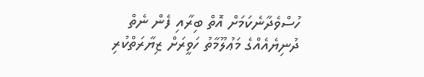ހުސްވެދާނެކަމަށް އޮތް ބިރާއި ފެން ނެތް ދުނިޔެއެއްގެ މަޢުލޫމާތު ހަވީރަށް ޒިޔާރަތްކުރި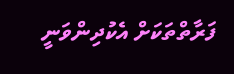ފަރާތްތަކަށް އެކުދިންވަނީ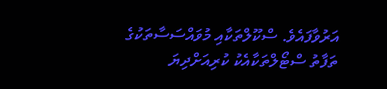އަރުވާފައެވެ. ސްކޫލްތަކާއި މުވައްސަސާތަކުގެ ތަފާތު ސްޓޯލްތަކާއެކު ކުރިއަށްދިޔަ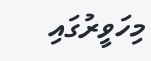މިހަވީރުގައި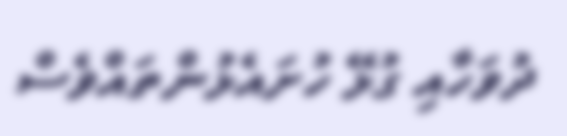ދުވަހާއި ގުޅޭ ހުށައެޅުންތައްވެސް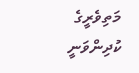މަތިވެރީގެ ކުދިންވަނީ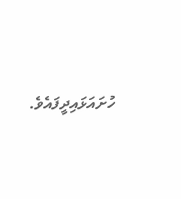ހުށައަޅައިދީފައެވެ.